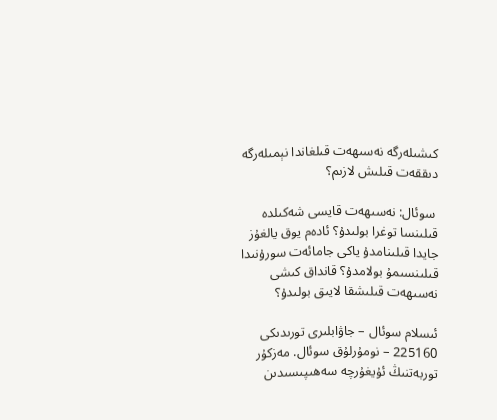كىشىلەرگە نەسىھەت قىلغاندا نېمىلەرگە دىققەت قىلىش لازىم؟

 سوئال: نەسىھەت قايسى شەكىلدە قىلىنسا توغرا بولىدۇ؟ ئادەم يوق يالغۇز جايدا قىلىنامدۇ ياكى جامائەت سورۇنىدا قىلىنسىمۇ بولامدۇ؟ قانداق كىشى نەسىھەت قىلىشقا لايىق بولىدۇ؟

ئىسلام سوئال – جاۋابلىرى تورىدىكى 225160 – نومۇرلۇق سوئال. مەزكۇر توربەتنىڭ ئۇيغۇرچە سەھىپىسىدىن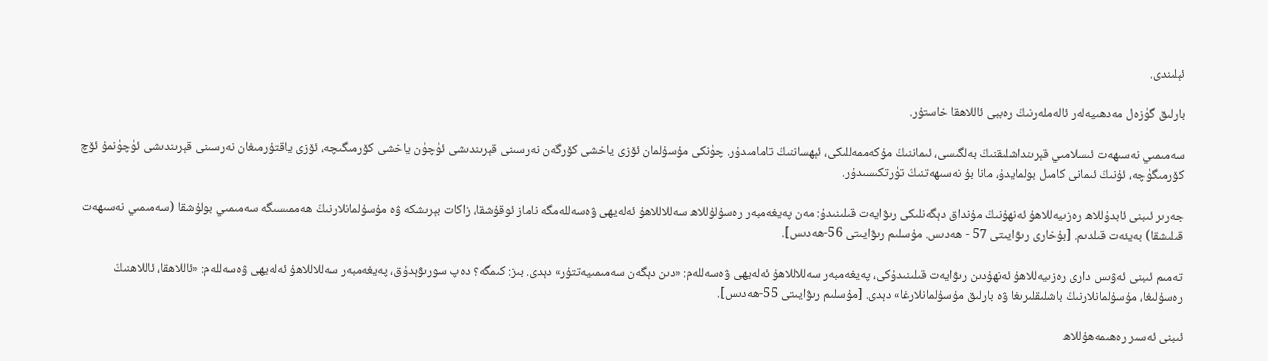ئېلىندى.

بارلىق گۈزەل مەدھىيەلەر ئالەملەرنىڭ رەببى ئاللاھقا خاستۇر.

سەمىمىي نەسىھەت ئىسلامىي قېرىنداشلىقنىڭ بەلگىسى، ئىماننىڭ مۇكەممەللىكى، ئېھساننىڭ تامامىدۇر. چۈنكى مۇسۇلمان ئۆزى ياخشى كۆرگەن نەرسىنى قېرىندىشى ئۈچۈن ياخشى كۆرمىگىچە، ئۆزى ياقتۇرمىغان نەرسىنى قېرىندىشى ئۈچۈنمۇ ئۆچ كۆرمىگۈچە، ئۇنىڭ ئىمانى كامىل بولمايدۇ، مانا بۇ نەسىھەتنىڭ تۈرتكىسىدۇر.

جەرىر ئىبنى ئابدۇللاھ رەزىيەللاھۇ ئەنھۇنىڭ مۇنداق دېگەنلىكى رىۋايەت قىلىنىدۇ: مەن پەيغەمبەر رەسۇلۇللاھ سەللاللاھۇ ئەلەيھى ۋەسەللەمگە ناماز ئوقۇشقا، زاكات بېرىشكە ۋە مۇسۇلمانلارنىڭ ھەممىسىگە سەمىمىي بولۇشقا (سەمىمىي نەسىھەت قىلىشقا) بەيئەت قىلدىم. [بۇخارى رىۋايىتى 57 - ھەدىس. مۇسلىم رىۋايىتى 56-ھەدىس].

تەمىم ئىبنى ئەۋىس دارى رەزىيەللاھۇ ئەنھۇدىن رىۋايەت قىلىنىدۇكى، پەيغەمبەر سەللاللاھۇ ئەلەيھى ۋەسەللەم: «دىن دېگەن سەمىمىيەتتۇر» دېدى. بىز: كىمگە؟ دەپ سورىۋېدۇق، پەيغەمبەر سەللاللاھۇ ئەلەيھى ۋەسەللەم: «ئاللاھقا، ئاللاھنىڭ رەسۇلىغا، مۇسۇلمانلارنىڭ باشلىقلىرىغا ۋە بارلىق مۇسۇلمانلارغا» دېدى. [مۇسلىم رىۋايىتى 55-ھەدىس].

ئىبنى ئەسىر رەھىمەھۇللاھ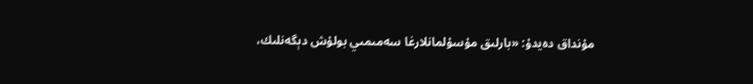مۇنداق دەيدۇ: «بارلىق مۇسۇلمانلارغا سەمىمىي بولۇش دېگەنلىك،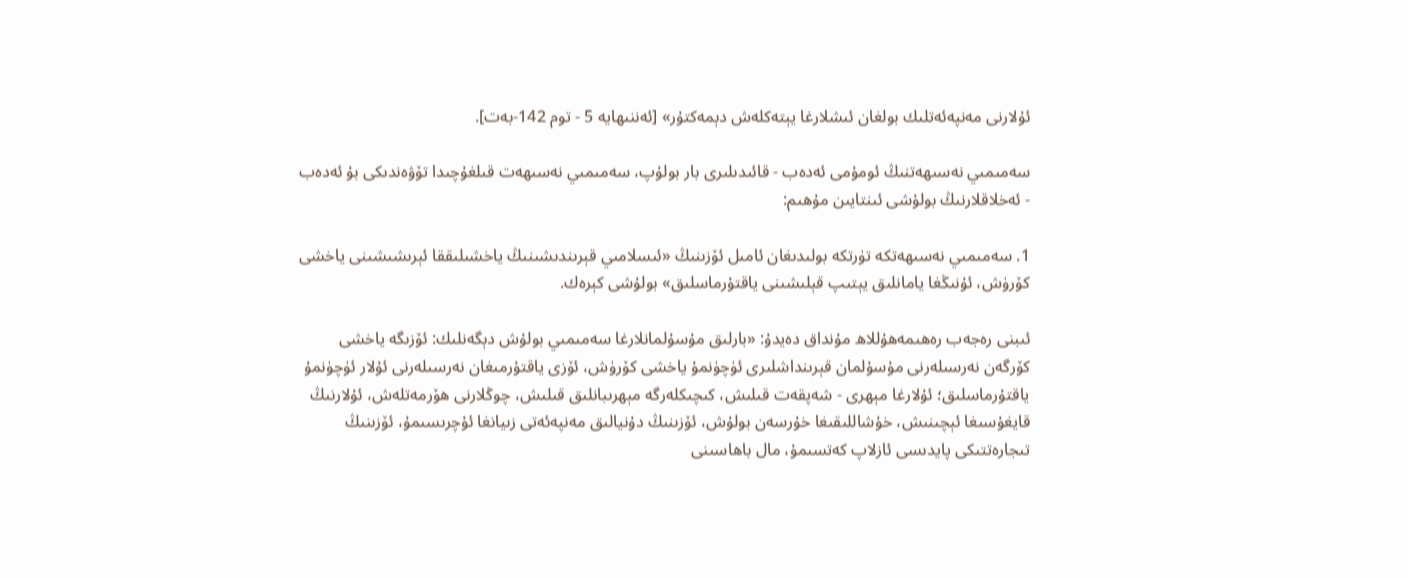ئۇلارنى مەنپەئەتلىك بولغان ئىشلارغا يېتەكلەش دېمەكتۇر» [ئەننىھايە 5 - توم 142-بەت].

سەمىمىي نەسىھەتنىڭ ئومۇمى ئەدەب - قائىدىلىرى بار بولۇپ، سەمىمىي نەسىھەت قىلغۇچىدا تۆۋەندىكى بۇ ئەدەب - ئەخلاقلارنىڭ بولۇشى ئىنتايىن مۇھىم:

1. سەمىمىي نەسىھەتكە تۈرتكە بولىدىغان ئامىل ئۆزىنىڭ «ئىسلامىي قېرىندىشىنىڭ ياخشىلىققا ئېرىشىشىنى ياخشى كۆرۈش، ئۇنىڭغا يامانلىق يېتىپ قېلىشىنى ياقتۇرماسلىق» بولۇشى كېرەك.

ئىبنى رەجەب رەھىمەھۇللاھ مۇنداق دەيدۇ: «بارلىق مۇسۇلمانلارغا سەمىمىي بولۇش دېگەنلىك: ئۆزىگە ياخشى كۆرگەن نەرسىلەرنى مۇسۇلمان قېرىنداشلىرى ئۈچۈنمۇ ياخشى كۆرۈش، ئۆزى ياقتۇرمىغان نەرسىلەرنى ئۇلار ئۈچۈنمۇ ياقتۇرماسلىق؛ ئۇلارغا مېھرى - شەپقەت قىلىش، كىچىكلەرگە مېھرىبانلىق قىلىش، چوڭلارنى ھۆرمەتلەش، ئۇلارنىڭ قايغۇسىغا ئېچىنىش، خۇشاللىقىغا خۇرسەن بولۇش، ئۆزىنىڭ دۇنيالىق مەنپەئەتى زىيانغا ئۇچرىسىمۇ، ئۆزىنىڭ تىجارەتتىكى پايدىسى ئازلاپ كەتسىمۇ، مال باھاسىنى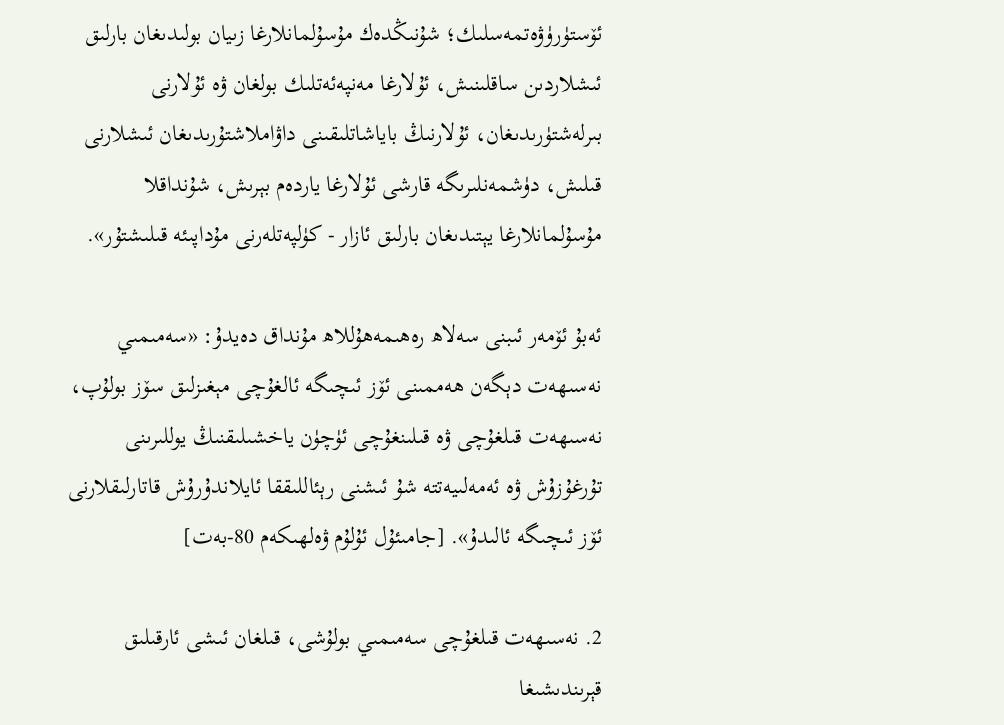ئۆستۈرۈۋەتمەسلىك؛ شۇنىڭدەك مۇسۇلمانلارغا زىيان بولىدىغان بارلىق ئىشلاردىن ساقلىنىش، ئۇلارغا مەنپەئەتلىك بولغان ۋە ئۇلارنى بىرلەشتۈرىدىغان، ئۇلارنىڭ باياشاتلىقىنى داۋاملاشتۇرىدىغان ئىشلارنى قىلىش، دۈشمەنلىرىگە قارشى ئۇلارغا ياردەم بېرىش، شۇنداقلا مۇسۇلمانلارغا يېتىدىغان بارلىق ئازار - كۈلپەتلەرنى مۇداپىئە قىلىشتۇر».

ئەبۇ ئۆمەر ئىبنى سەلاھ رەھىمەھۇللاھ مۇنداق دەيدۇ: «سەمىمىي نەسىھەت دېگەن ھەممىنى ئۆز ئىچىگە ئالغۇچى مېغىزلىق سۆز بولۇپ، نەسىھەت قىلغۇچى ۋە قىلىنغۇچى ئۈچۈن ياخشىلىقنىڭ يوللىرىنى تۇرغۇزۇش ۋە ئەمەلىيەتتە شۇ ئىشنى رېئاللىققا ئايلاندۇرۇش قاتارلىقلارنى ئۆز ئىچىگە ئالىدۇ». [جامىئۇل ئۇلۇم ۋەلھىكەم 80-بەت]

2. نەسىھەت قىلغۇچى سەمىمىي بولۇشى، قىلغان ئىشى ئارقىلىق قېرىندىشىغا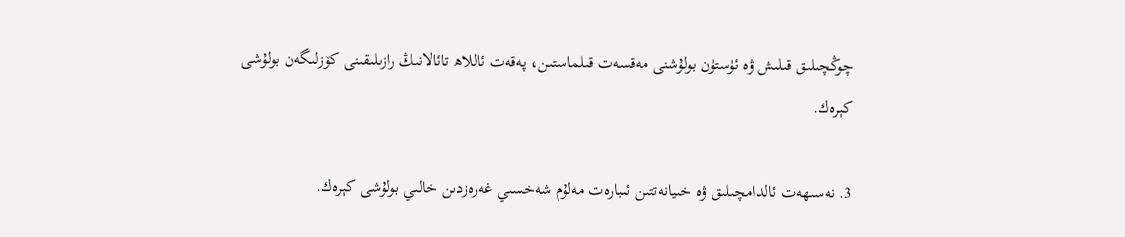چوڭچىلىق قىلىش ۋە ئۈستۈن بولۇشنى مەقسەت قىلماستىن، پەقەت ئاللاھ تائالانىڭ رازىلىقىنى كۆزلىگەن بولۇشى كېرەك.

3. نەسىھەت ئالدامچىلىق ۋە خىيانەتتىن ئىبارەت مەلۇم شەخسىي غەرەزدىن خالىي بولۇشى كېرەك.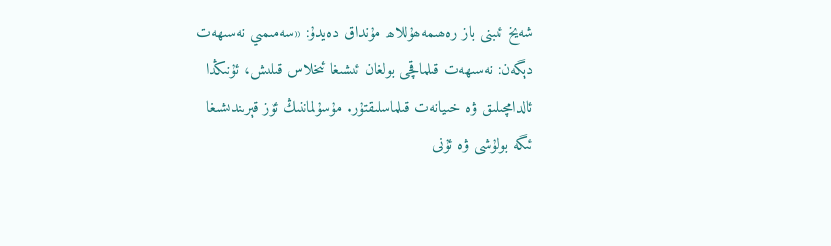شەيخ ئىبنى باز رەھىمەھۇللاھ مۇنداق دەيدۇ: «سەمىمىي نەسىھەت دېگەن: نەسىھەت قىلماقچى بولغان ئىشىغا ئىخلاس قىلىش، ئۇنىڭدا ئالدامچىلىق ۋە خىيانەت قىلماسلىقتۇر. مۇسۇلماننىڭ ئۆز قېرىندىشىغا ئىگە بولۇشى ۋە ئۇنى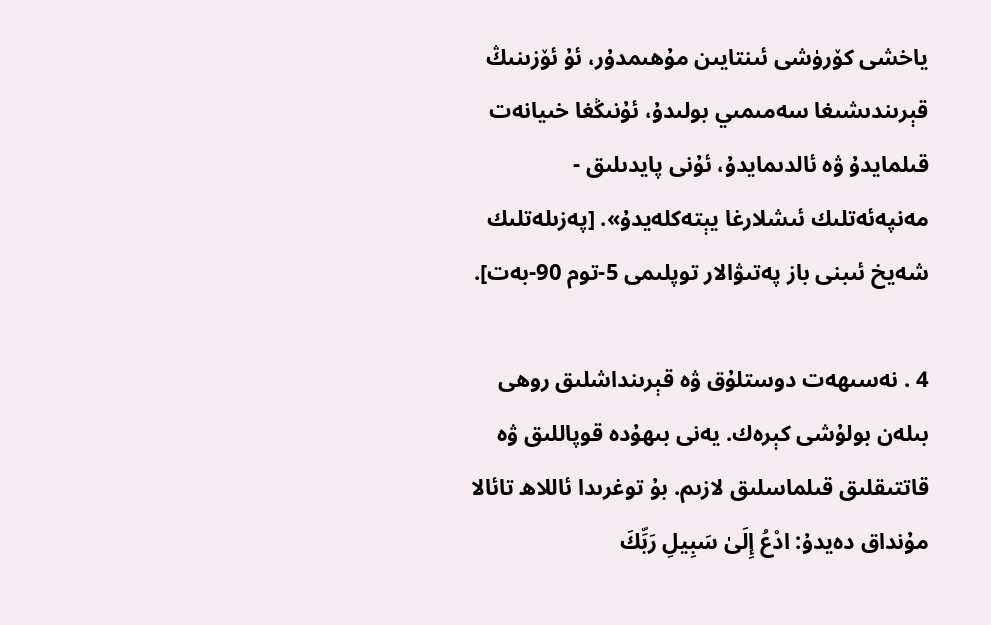ياخشى كۆرۈشى ئىنتايىن مۇھىمدۇر، ئۇ ئۆزىنىڭ قېرىندىشىغا سەمىمىي بولىدۇ، ئۇنىڭغا خىيانەت قىلمايدۇ ۋە ئالدىمايدۇ، ئۇنى پايدىلىق - مەنپەئەتلىك ئىشلارغا يېتەكلەيدۇ». [پەزىلەتلىك شەيخ ئىبنى باز پەتىۋالار توپلىمى 5-توم 90-بەت].

4 . نەسىھەت دوستلۇق ۋە قېرىنداشلىق روھى بىلەن بولۇشى كېرەك. يەنى بىھۇدە قوپاللىق ۋە قاتتىقلىق قىلماسلىق لازىم. بۇ توغرىدا ئاللاھ تائالا مۇنداق دەيدۇ: ادْعُ إِلَىٰ سَبِيلِ رَبِّكَ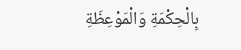بِالْحِكْمَةِ وَالْمَوْعِظَةِ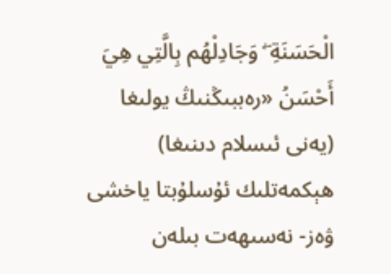الْحَسَنَةِ ۖ وَجَادِلْهُم بِالَّتِي هِيَ أَحْسَنُ «رەببىڭنىڭ يولىغا (يەنى ئىسلام دىنىغا) ھېكمەتلىك ئۇسلۇبتا ياخشى ۋەز- نەسىھەت بىلەن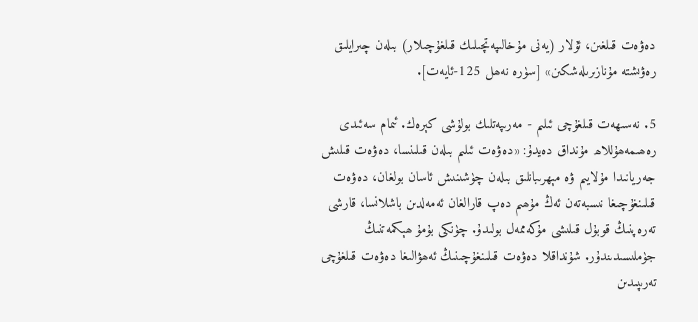دەۋەت قىلغىن، ئۇلار (يەنى مۇخالىپەتچىلىك قىلغۇچىلار) بىلەن چىرايلىق رەۋىشتە مۇنازىرىلەشكىن» [سۈرە نەھل 125-ئايەت].

5. نەسىھەت قىلغۇچى ئىلىم - مەرىپەتلىك بولۇشى كېرەك. ئىمام سەئىدى رەھىمەھۇللاھ مۇنداق دەيدۇ: «دەۋەت ئىلىم بىلەن قىلىنسا، دەۋەت قىلىش جەريانىدا مۇلايىم ۋە مېھرىبانلىق بىلەن چۈشىنىش ئاسان بولغان، دەۋەت قىلىنغۇچىغا نىسبەتەن ئەڭ مۇھىم دەپ قارالغان ئەمەلدىن باشلانسا، قارشى تەرەپنىڭ قوبۇل قىلىشى مۇكەممەل بولىدۇ. چۈنكى بۇمۇ ھېكمەتنىڭ جۈملىسىدىندۇر. شۇنداقلا دەۋەت قىلىنغۇچىنىڭ ئەھۋالىغا دەۋەت قىلغۇچى تەرىپىدىن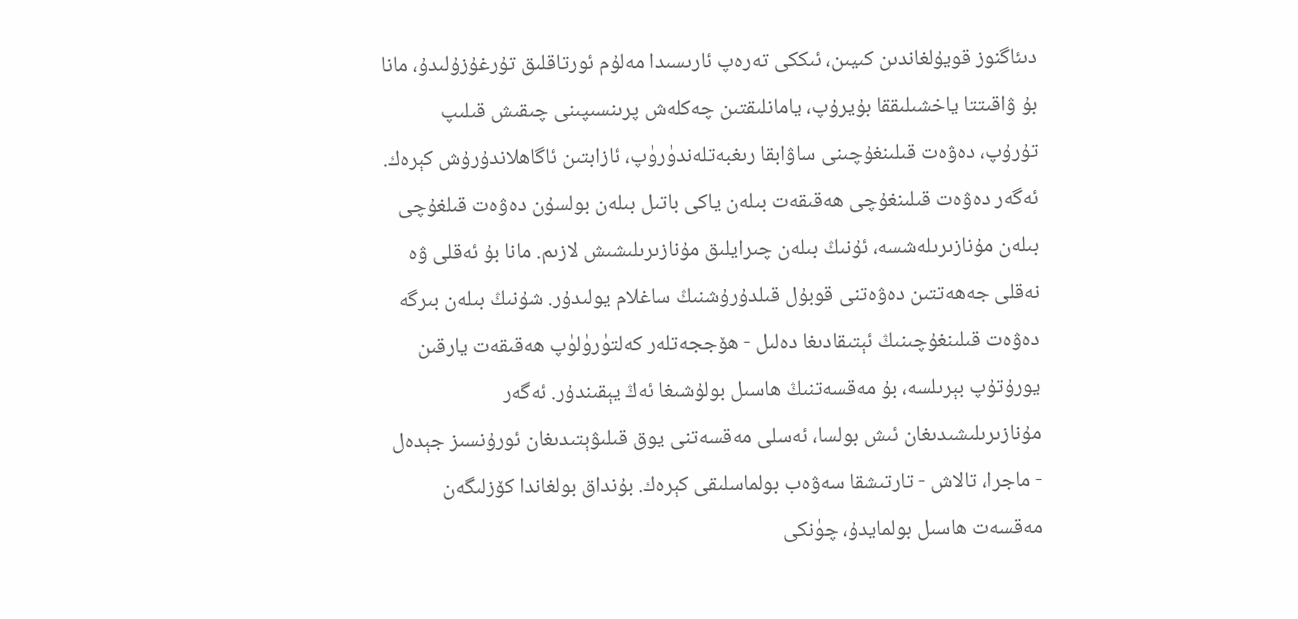دىئاگنوز قويۇلغاندىن كىيىن، ئىككى تەرەپ ئارىسىدا مەلۇم ئورتاقلىق تۇرغۇزۇلىدۇ، مانا بۇ ۋاقىتتا ياخشىلىققا بۇيرۇپ، يامانلىقتىن چەكلەش پرىنسىپىنى چىقىش قىلىپ تۇرۇپ، دەۋەت قىلىنغۇچىنى ساۋابقا رىغبەتلەندۈرۈپ، ئازابتىن ئاگاھلاندۇرۇش كېرەك. ئەگەر دەۋەت قىلىنغۇچى ھەقىقەت بىلەن ياكى باتىل بىلەن بولسۇن دەۋەت قىلغۇچى بىلەن مۇنازىرىلەشسە، ئۇنىڭ بىلەن چىرايلىق مۇنازىرىلىشىش لازىم. مانا بۇ ئەقلى ۋە نەقلى جەھەتتىن دەۋەتنى قوبۇل قىلدۇرۇشنىڭ ساغلام يولىدۇر. شۇنىڭ بىلەن بىرگە دەۋەت قىلىنغۇچىنىڭ ئېتىقادىغا دەلىل - ھۆججەتلەر كەلتۈرۈلۈپ ھەقىقەت يارقىن يورۇتۇپ بېرىلسە، بۇ مەقسەتنىڭ ھاسىل بولۇشىغا ئەڭ يېقىندۇر. ئەگەر مۇنازىرىلىشىدىغان ئىش بولسا، ئەسلى مەقسەتنى يوق قىلىۋېتىدىغان ئورۇنسىز جېدەل - ماجرا، تالاش - تارتىشقا سەۋەب بولماسلىقى كېرەك. بۇنداق بولغاندا كۆزلىگەن مەقسەت ھاسىل بولمايدۇ، چۈنكى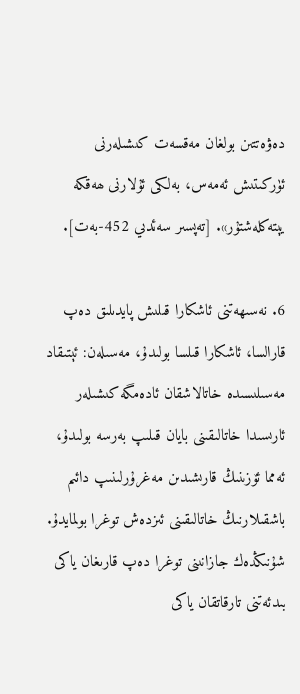دەۋەتتىن بولغان مەقسەت كىشىلەرنى ئۈركىتىش ئەمەس، بەلكى ئۇلارنى ھەقكە يېتەكلەشتۇر». [تەپسىر سەئدىي 452-بەت].

6. نەسىھەتنى ئاشكارا قىلىش پايدىلىق دەپ قارالسا، ئاشكارا قىلسا بولىدۇ، مەسىلەن: ئېتىقاد مەسىلىسىدە خاتالاشقان ئادەمگە كىشىلەر ئارىسىدا خاتالىقىنى بايان قىلىپ بەرسە بولىدۇ، ئەمما ئۆزىنىڭ قارىشىدىن مەغرۇرلىنىپ دائىم باشقىلارنىڭ خاتالىقىنى ئىزدەش توغرا بولمايدۇ. شۇنىڭدەك جازانىنى توغرا دەپ قارىغان ياكى بىدئەتنى تارقاتقان ياكى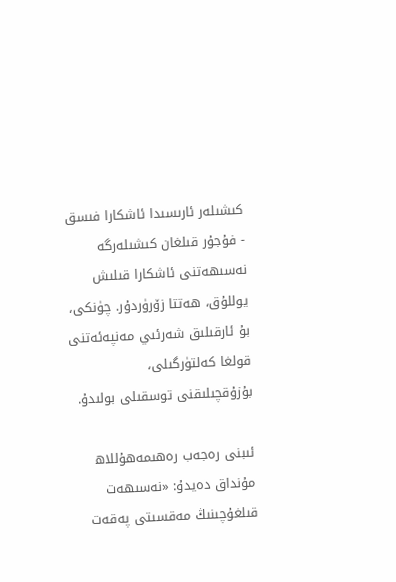كىشىلەر ئارىسىدا ئاشكارا فىسق - فۇجۇر قىلغان كىشىلەرگە نەسىھەتنى ئاشكارا قىلىش يوللۇق، ھەتتا زۆرۈردۇر. چۈنكى، بۇ ئارقىلىق شەرئىي مەنپەئەتنى قولغا كەلتۈرگىلى، بۇزۇقچىلىقنى توسقىلى بولىدۇ.

ئىبنى رەجەب رەھىمەھۇللاھ مۇنداق دەيدۇ: «نەسىھەت قىلغۇچىنىڭ مەقسىتى پەقەت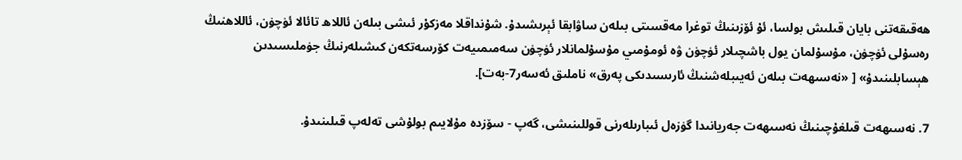ھەقىقەتنى بايان قىلىش بولسا، ئۇ ئۆزىنىڭ توغرا مەقسىتى بىلەن ساۋابقا ئېرىشىدۇ. شۇنداقلا مەزكۇر ئىشى بىلەن ئاللاھ تائالا ئۈچۈن، ئاللاھنىڭ رەسۇلى ئۈچۈن، مۇسۇلمان يول باشچىلار ئۈچۈن ۋە ئومۇمىي مۇسۇلمانلار ئۈچۈن سەمىمىيەت كۆرسەتكەن كىشىلەرنىڭ جۈملىسىدىن ھېسابلىنىدۇ» [ «نەسىھەت بىلەن ئەيىبلەشنىڭ ئارىسىدىكى پەرق» ناملىق ئەسەر7-بەت].

7. نەسىھەت قىلغۇچىنىڭ نەسىھەت جەريانىدا گۈزەل ئىبارىلەرنى قوللىنىشى، گەپ - سۆزدە مۇلايىم بولۇشى تەلەپ قىلىنىدۇ.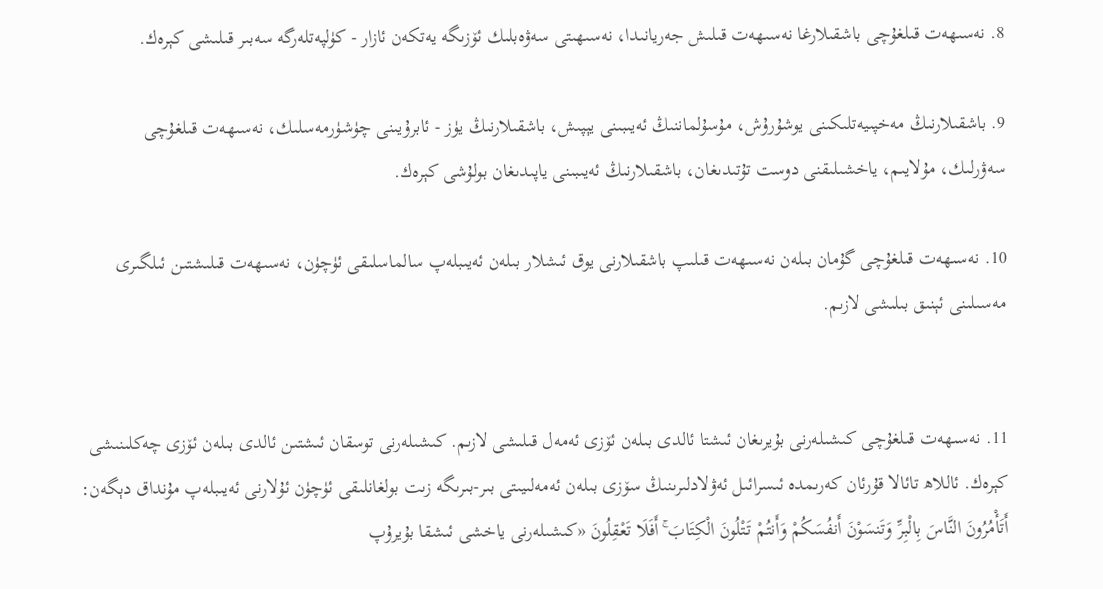8. نەسىھەت قىلغۇچى باشقىلارغا نەسىھەت قىلىش جەريانىدا، نەسىھىتى سەۋەبلىك ئۆزىگە يەتكەن ئازار - كۈلپەتلەرگە سەبىر قىلىشى كېرەك.

9. باشقىلارنىڭ مەخپىيەتلىكىنى يوشۇرۇش، مۇسۇلماننىڭ ئەيىبىنى يېپىش، باشقىلارنىڭ يۈز - ئابرۇيىنى چۈشۈرمەسلىك، نەسىھەت قىلغۇچى سەۋرلىك، مۇلايىم، ياخشىلىقنى دوست تۇتىدىغان، باشقىلارنىڭ ئەيىبىنى ياپىدىغان بولۇشى كېرەك.

10. نەسىھەت قىلغۇچى گۇمان بىلەن نەسىھەت قىلىپ باشقىلارنى يوق ئىشلار بىلەن ئەيىبلەپ سالماسلىقى ئۈچۈن، نەسىھەت قىلىشتىن ئىلگىرى مەسىلىنى ئېنىق بىلىشى لازىم.


11. نەسىھەت قىلغۇچى كىشىلەرنى بۇيرىغان ئىشتا ئالدى بىلەن ئۆزى ئەمەل قىلىشى لازىم. كىشىلەرنى توسقان ئىشتىن ئالدى بىلەن ئۆزى چەكلىنىشى كېرەك. ئاللاھ تائالا قۇرئان كەرىمدە ئىسرائىل ئەۋلادلىرىنىڭ سۆزى بىلەن ئەمەلىيىتى بىر-بىرىگە زىت بولغانلىقى ئۈچۈن ئۇلارنى ئەيىبلەپ مۇنداق دېگەن: أَتَأْمُرُونَ النَّاسَ بِالْبِرِّ وَتَنسَوْنَ أَنفُسَكُمْ وَأَنتُمْ تَتْلُونَ الْكِتَابَ ۚ أَفَلَا تَعْقِلُونَ «كىشىلەرنى ياخشى ئىشقا بۇيرۇپ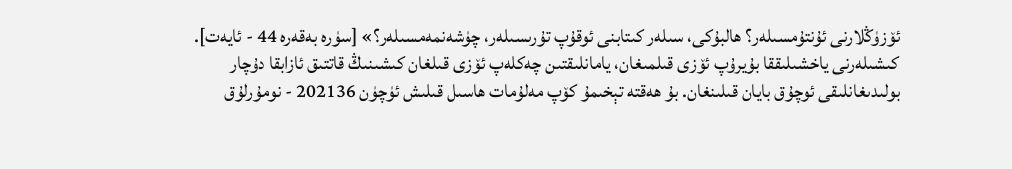ئۆزۈڭلارنى ئۇنتۇمسىلەر؟ ھالبۇكى، سىلەر كىتابنى ئوقۇپ تۇرىسىلەر، چۈشەنمەمسىلەر؟» [سۈرە بەقەرە 44 - ئايەت]. كىشىلەرنى ياخشىلىققا بۇيرۇپ ئۆزى قىلمىغان، يامانلىقتىن چەكلەپ ئۆزى قىلغان كىشىنىڭ قاتتىق ئازابقا دۇچار بولىدىغانلىقى ئوچۇق بايان قىلىنغان. بۇ ھەقتە تېخىمۇ كۆپ مەلۇمات ھاسىل قىلىش ئۈچۈن 202136 - نومۇرلۇق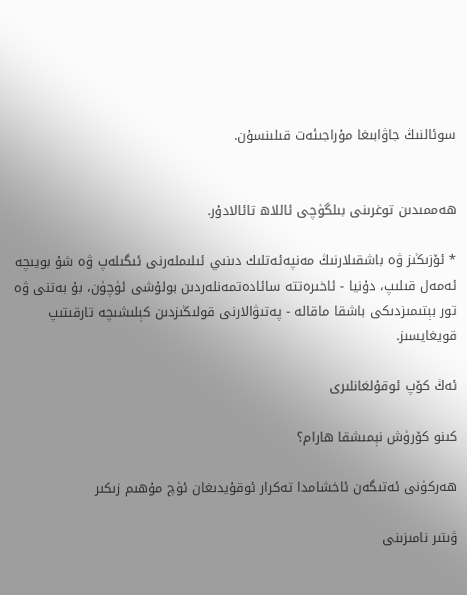سوئالنىڭ جاۋابىغا مۇراجىئەت قىلىنسۇن.


ھەممىدىن توغرىنى بىلگۈچى ئاللاھ تائالادۇر.

* ئۆزىڭىز ۋە باشقىلارنىڭ مەنپەئەتلىك دىنىي ئىلىملەرنى ئىگىلەپ ۋە شۇ بويىچە ئەمەل قىلىپ، دۇنيا - ئاخىرەتتە سائادەتمەنلەردىن بولۇشى ئۈچۈن، بۇ بەتنى ۋە تور بېتىمىزدىكى باشقا ماقالە - پەتىۋالارنى قولىڭىزدىن كېلىشىچە تارقىتىپ قويغايسىز.

ئەڭ كۆپ ئوقۇلغانلىرى

كىنو كۆرۈش نېمىشقا ھارام؟

ھەركۈنى ئەتىگەن ئاخشامدا تەكرار ئوقۇيدىغان ئۈچ مۇھىم زىكىر

ۋىتىر نامىزىنى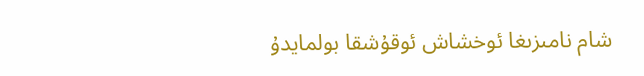شام نامىزىغا ئوخشاش ئوقۇشقا بولمايدۇ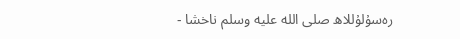رەسۇلۇللاھ صلى الله عليه وسلم ناخشا -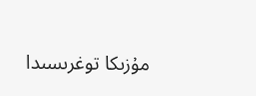مۇزىكا توغرىسىدا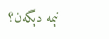نېمە دېگەن؟